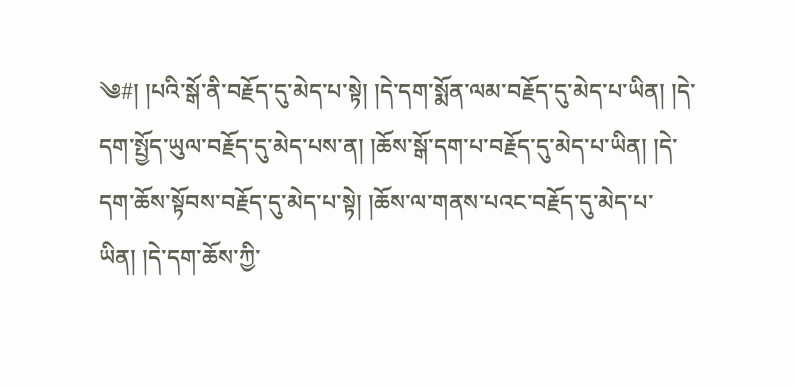༄#། །པའི་སྒོ་ནི་བརྗོད་དུ་མེད་པ་སྟེ། །དེ་དག་སྨོན་ལམ་བརྗོད་དུ་མེད་པ་ཡིན། །དེ་དག་སྤྱོད་ཡུལ་བརྗོད་དུ་མེད་པས་ན། །ཆོས་སྒོ་དག་པ་བརྗོད་དུ་མེད་པ་ཡིན། །དེ་དག་ཆོས་སྟོབས་བརྗོད་དུ་མེད་པ་སྟེ། །ཆོས་ལ་གནས་པའང་བརྗོད་དུ་མེད་པ་ཡིན། །དེ་དག་ཆོས་ཀྱི་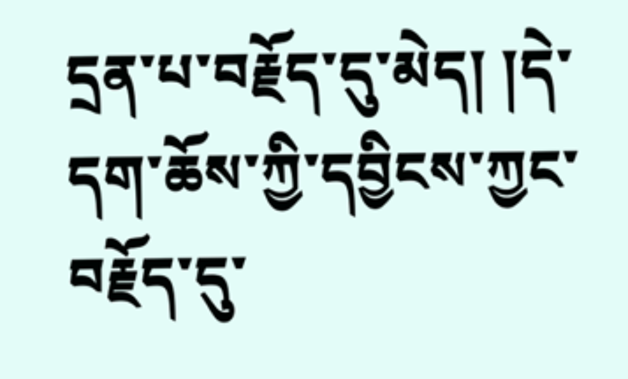དྲན་པ་བརྗོད་དུ་མེད། །དེ་དག་ཆོས་ཀྱི་དབྱིངས་ཀྱང་བརྗོད་དུ་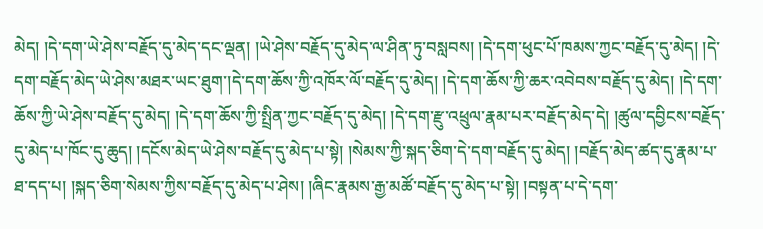མེད། །དེ་དག་ཡེ་ཤེས་བརྗོད་དུ་མེད་དང་ལྡན། །ཡེ་ཤེས་བརྗོད་དུ་མེད་ལ་ཤིན་ཏུ་བསླབས། །དེ་དག་ཕུང་པོ་ཁམས་ཀྱང་བརྗོད་དུ་མེད། །དེ་དག་བརྗོད་མེད་ཡེ་ཤེས་མཐར་ཡང་ཐུག་།དེ་དག་ཆོས་ཀྱི་འཁོར་ལོ་བརྗོད་དུ་མེད། །དེ་དག་ཆོས་ཀྱི་ཆར་འབེབས་བརྗོད་དུ་མེད། །དེ་དག་ཆོས་ཀྱི་ཡེ་ཤེས་བརྗོད་དུ་མེད། །དེ་དག་ཆོས་ཀྱི་སྤྲིན་ཀྱང་བརྗོད་དུ་མེད། །དེ་དག་རྫུ་འཕྲུལ་རྣམ་པར་བརྗོད་མེད་དེ། །ཚུལ་དབྱིངས་བརྗོད་དུ་མེད་པ་ཁོང་དུ་ཆུད། །དངོས་མེད་ཡེ་ཤེས་བརྗོད་དུ་མེད་པ་སྟེ། །སེམས་ཀྱི་སྐད་ཅིག་དེ་དག་བརྗོད་དུ་མེད། །བརྗོད་མེད་ཚད་དུ་རྣམ་པ་ཐ་དད་པ། །སྐད་ཅིག་སེམས་ཀྱིས་བརྗོད་དུ་མེད་པ་ཤེས། །ཞིང་རྣམས་རྒྱ་མཚོ་བརྗོད་དུ་མེད་པ་སྟེ། །བསྟན་པ་དེ་དག་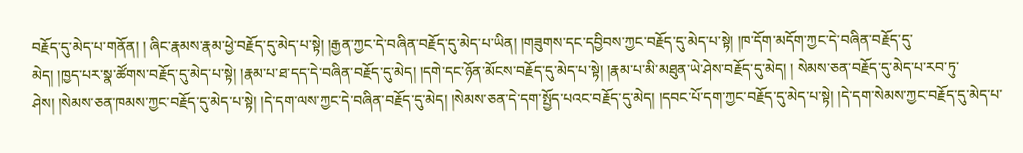བརྗོད་དུ་མེད་པ་གནོན། ། ཞིང་རྣམས་རྣམ་ཕྱེ་བརྗོད་དུ་མེད་པ་སྟེ། །རྒྱན་ཀྱང་དེ་བཞིན་བརྗོད་དུ་མེད་པ་ཡིན། །གཟུགས་དང་དབྱིབས་ཀྱང་བརྗོད་དུ་མེད་པ་སྟེ། །ཁ་དོག་མདོག་ཀྱང་དེ་བཞིན་བརྗོད་དུ་
མེད། །ཁྱད་པར་སྣ་ཚོགས་བརྗོད་དུ་མེད་པ་སྟེ། །རྣམ་པ་ཐ་དད་དེ་བཞིན་བརྗོད་དུ་མེད། །དགེ་དང་ཉོན་མོངས་བརྗོད་དུ་མེད་པ་སྟེ། །རྣམ་པ་མི་མཐུན་ཡེ་ཤེས་བརྗོད་དུ་མེད། ། སེམས་ཅན་བརྗོད་དུ་མེད་པ་རབ་ཏུ་ཤེས། །སེམས་ཅན་ཁམས་ཀྱང་བརྗོད་དུ་མེད་པ་སྟེ། །དེ་དག་ལས་ཀྱང་དེ་བཞིན་བརྗོད་དུ་མེད། །སེམས་ཅན་དེ་དག་སྤྱོད་པའང་བརྗོད་དུ་མེད། །དབང་པོ་དག་ཀྱང་བརྗོད་དུ་མེད་པ་སྟེ། །དེ་དག་སེམས་ཀྱང་བརྗོད་དུ་མེད་པ་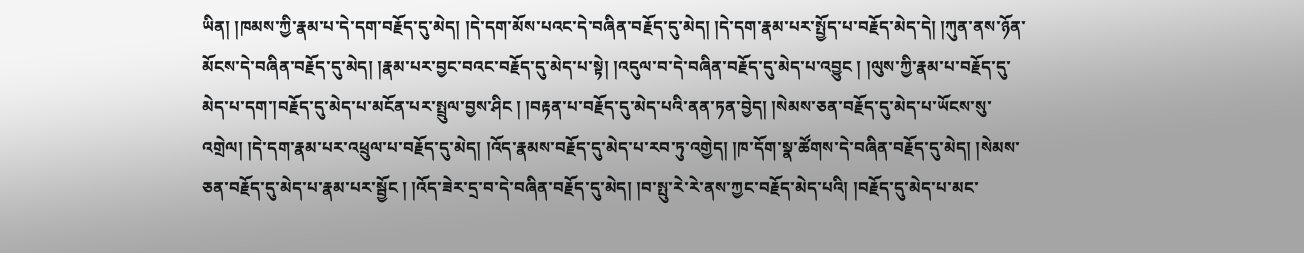ཡིན། །ཁམས་ཀྱི་རྣམ་པ་དེ་དག་བརྗོད་དུ་མེད། །དེ་དག་མོས་པའང་དེ་བཞིན་བརྗོད་དུ་མེད། །དེ་དག་རྣམ་པར་སྤྱོད་པ་བརྗོད་མེད་དེ། །ཀུན་ནས་ཉོན་མོངས་དེ་བཞིན་བརྗོད་དུ་མེད། །རྣམ་པར་བྱང་བའང་བརྗོད་དུ་མེད་པ་སྟེ། །འདུལ་བ་དེ་བཞིན་བརྗོད་དུ་མེད་པ་འབྱུང ། །ལུས་ཀྱི་རྣམ་པ་བརྗོད་དུ་མེད་པ་དག་།བརྗོད་དུ་མེད་པ་མངོན་པར་སྤྲུལ་བྱས་ཤིང ། །བརྟན་པ་བརྗོད་དུ་མེད་པའི་ནན་ཏན་བྱེད། །སེམས་ཅན་བརྗོད་དུ་མེད་པ་ཡོངས་སུ་འགྲེལ། །དེ་དག་རྣམ་པར་འཕྲུལ་པ་བརྗོད་དུ་མེད། །འོད་རྣམས་བརྗོད་དུ་མེད་པ་རབ་ཏུ་འགྱེད། །ཁ་དོག་སྣ་ཚོགས་དེ་བཞིན་བརྗོད་དུ་མེད། །སེམས་ཅན་བརྗོད་དུ་མེད་པ་རྣམ་པར་སྦྱོང ། །འོད་ཟེར་དྲ་བ་དེ་བཞིན་བརྗོད་དུ་མེད། །བ་སྤུ་རེ་རེ་ནས་ཀྱང་བརྗོད་མེད་པའི། །བརྗོད་དུ་མེད་པ་མང་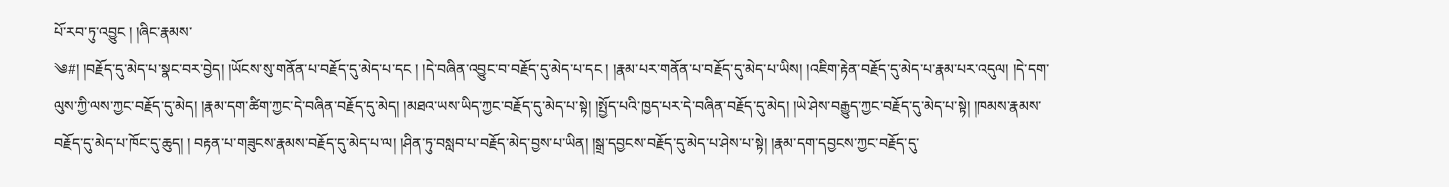པོ་རབ་ཏུ་འབྱུང ། །ཞིང་རྣམས་
༄#། །བརྗོད་དུ་མེད་པ་སྣང་བར་བྱེད། །ཡོངས་སུ་གནོན་པ་བརྗོད་དུ་མེད་པ་དང ། །དེ་བཞིན་འབྱུང་བ་བརྗོད་དུ་མེད་པ་དང ། །རྣམ་པར་གནོན་པ་བརྗོད་དུ་མེད་པ་ཡིས། །འཇིག་རྟེན་བརྗོད་དུ་མེད་པ་རྣམ་པར་འདུལ། །དེ་དག་ལུས་ཀྱི་ལས་ཀྱང་བརྗོད་དུ་མེད། །རྣམ་དག་ཚིག་ཀྱང་དེ་བཞིན་བརྗོད་དུ་མེད། །མཐའ་ཡས་ཡིད་ཀྱང་བརྗོད་དུ་མེད་པ་སྟེ། །སྤྱོད་པའི་ཁྱད་པར་དེ་བཞིན་བརྗོད་དུ་མེད། །ཡེ་ཤེས་བརྒྱུད་ཀྱང་བརྗོད་དུ་མེད་པ་སྟེ། །ཁམས་རྣམས་བརྗོད་དུ་མེད་པ་ཁོང་དུ་ཆུད། ། བརྟན་པ་གཟུངས་རྣམས་བརྗོད་དུ་མེད་པ་ལ། །ཤིན་ཏུ་བསླབ་པ་བརྗོད་མེད་བྱས་པ་ཡིན། །སྒྲ་དབྱངས་བརྗོད་དུ་མེད་པ་ཤེས་པ་སྟེ། །རྣམ་དག་དབྱངས་ཀྱང་བརྗོད་དུ་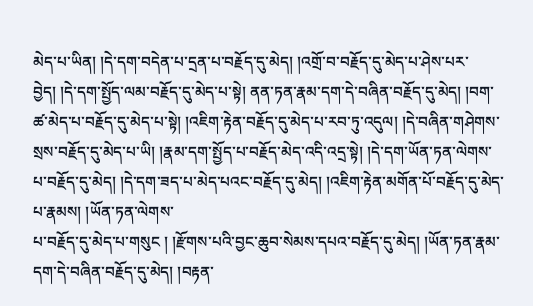མེད་པ་ཡིན། །དེ་དག་བདེན་པ་དྲན་པ་བརྗོད་དུ་མེད། །འགྲོ་བ་བརྗོད་དུ་མེད་པ་ཤེས་པར་བྱེད། །དེ་དག་སྤྱོད་ལམ་བརྗོད་དུ་མེད་པ་སྟེ། ནན་ཏན་རྣམ་དག་དེ་བཞིན་བརྗོད་དུ་མེད། །བག་ཚ་མེད་པ་བརྗོད་དུ་མེད་པ་སྟེ། །འཇིག་རྟེན་བརྗོད་དུ་མེད་པ་རབ་ཏུ་འདུལ། །དེ་བཞིན་གཤེགས་སྲས་བརྗོད་དུ་མེད་པ་ཡི། །རྣམ་དག་སྤྱོད་པ་བརྗོད་མེད་འདི་འདྲ་སྟེ། །དེ་དག་ཡོན་ཏན་ལེགས་པ་བརྗོད་དུ་མེད། །དེ་དག་ཟད་པ་མེད་པའང་བརྗོད་དུ་མེད། །འཇིག་རྟེན་མགོན་པོ་བརྗོད་དུ་མེད་པ་རྣམས། །ཡོན་ཏན་ལེགས་
པ་བརྗོད་དུ་མེད་པ་གསུང ། །རྫོགས་པའི་བྱང་ཆུབ་སེམས་དཔའ་བརྗོད་དུ་མེད། །ཡོན་ཏན་རྣམ་དག་དེ་བཞིན་བརྗོད་དུ་མེད། །བརྟན་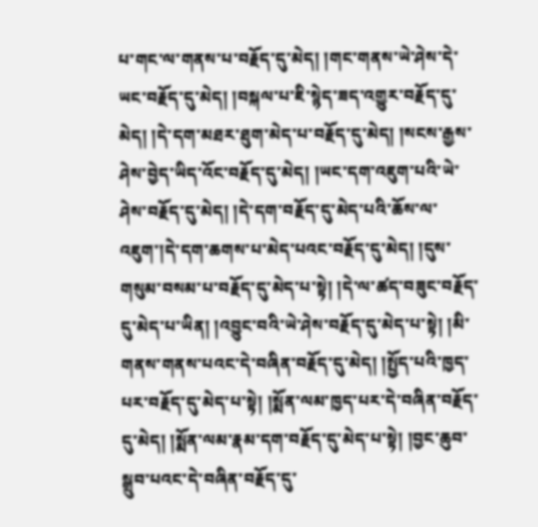པ་གང་ལ་གནས་པ་བརྗོད་དུ་མེད། །གང་གནས་ཡེ་ཤེས་དེ་ཡང་བརྗོད་དུ་མེད། །བསྐལ་པ་ཇི་སྙེད་ཟད་འགྱུར་བརྗོད་དུ་མེད། །དེ་དག་མཐར་ཐུག་མེད་པ་བརྗོད་དུ་མེད། །སངས་རྒྱས་ཤེས་བྱེད་ཡིད་འོང་བརྗོད་དུ་མེད། །ཡང་དག་འཇུག་པའི་ཡེ་ཤེས་བརྗོད་དུ་མེད། །དེ་དག་བརྗོད་དུ་མེད་པའི་ཆོས་ལ་འཇུག་།དེ་དག་ཆགས་པ་མེད་པའང་བརྗོད་དུ་མེད། །དུས་གསུམ་བསམ་པ་བརྗོད་དུ་མེད་པ་སྟེ། །དེ་ལ་ཚད་བཟུང་བརྗོད་དུ་མེད་པ་ཡིན། །འབྱུང་བའི་ཡེ་ཤེས་བརྗོད་དུ་མེད་པ་སྟེ། །མི་གནས་གནས་པའང་དེ་བཞིན་བརྗོད་དུ་མེད། །སྤྱོད་པའི་ཁྱད་པར་བརྗོད་དུ་མེད་པ་སྟེ། །སྨོན་ལམ་ཁྱད་པར་དེ་བཞིན་བརྗོད་དུ་མེད། །སྨོན་ལམ་རྣམ་དག་བརྗོད་དུ་མེད་པ་སྟེ། །བྱང་ཆུབ་སྒྲུབ་པའང་དེ་བཞིན་བརྗོད་དུ་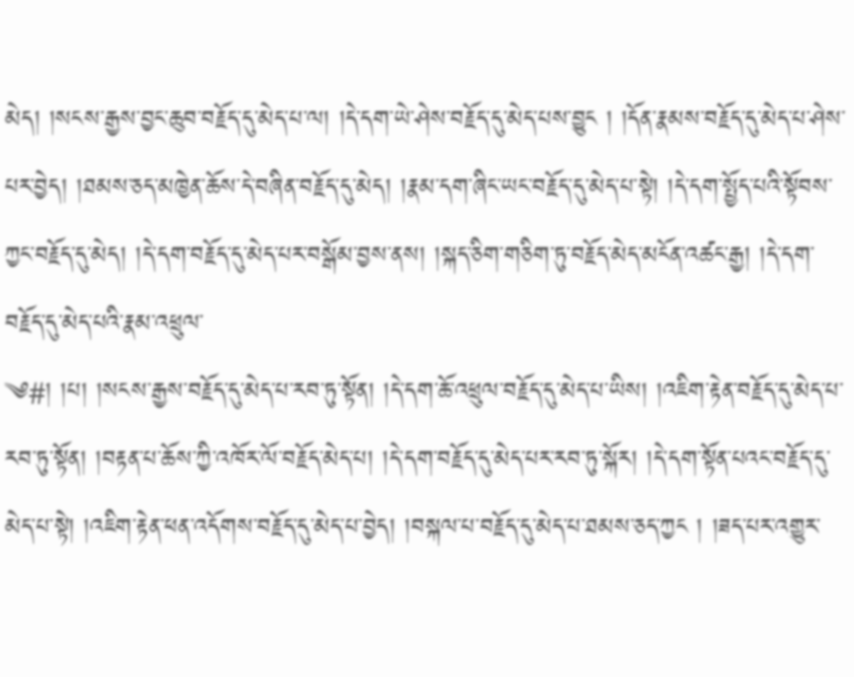མེད། །སངས་རྒྱས་བྱང་ཆུབ་བརྗོད་དུ་མེད་པ་ལ། །དེ་དག་ཡེ་ཤེས་བརྗོད་དུ་མེད་པས་བྱུང ། །དོན་རྣམས་བརྗོད་དུ་མེད་པ་ཤེས་པར་བྱེད། །ཐམས་ཅད་མཁྱེན་ཆོས་དེ་བཞིན་བརྗོད་དུ་མེད། །རྣམ་དག་ཞིང་ཡང་བརྗོད་དུ་མེད་པ་སྟེ། །དེ་དག་སྤྱོད་པའི་སྟོབས་ཀྱང་བརྗོད་དུ་མེད། །དེ་དག་བརྗོད་དུ་མེད་པར་བསྒོམ་བྱས་ནས། །སྐད་ཅིག་གཅིག་ཏུ་བརྗོད་མེད་མངོན་འཚང་རྒྱ། །དེ་དག་བརྗོད་དུ་མེད་པའི་རྣམ་འཕྲུལ་
༄#། །པ། །སངས་རྒྱས་བརྗོད་དུ་མེད་པ་རབ་ཏུ་སྟོན། །དེ་དག་ཆོ་འཕྲུལ་བརྗོད་དུ་མེད་པ་ཡིས། །འཇིག་རྟེན་བརྗོད་དུ་མེད་པ་རབ་ཏུ་སྟོན། །བརྟན་པ་ཆོས་ཀྱི་འཁོར་ལོ་བརྗོད་མེད་པ། །དེ་དག་བརྗོད་དུ་མེད་པར་རབ་ཏུ་སྐོར། །དེ་དག་སྟོན་པའང་བརྗོད་དུ་མེད་པ་སྟེ། །འཇིག་རྟེན་ཕན་འདོགས་བརྗོད་དུ་མེད་པ་བྱེད། །བསྐལ་པ་བརྗོད་དུ་མེད་པ་ཐམས་ཅད་ཀྱང ། །ཟད་པར་འགྱུར་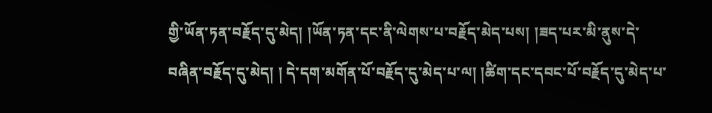གྱི་ཡོན་ཏན་བརྗོད་དུ་མེད། །ཡོན་ཏན་དང་ནི་ལེགས་པ་བརྗོད་མེད་པས། །ཟད་པར་མི་ནུས་དེ་བཞིན་བརྗོད་དུ་མེད། ། དེ་དག་མགོན་པོ་བརྗོད་དུ་མེད་པ་ལ། །ཚིག་དང་དབང་པོ་བརྗོད་དུ་མེད་པ་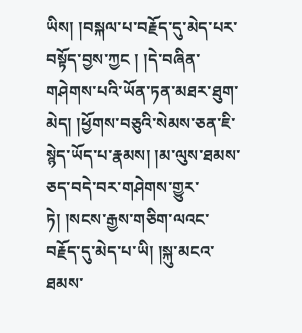ཡིས། །བསྐལ་པ་བརྗོད་དུ་མེད་པར་བསྟོད་བྱས་ཀྱང ། །དེ་བཞིན་གཤེགས་པའི་ཡོན་ཏན་མཐར་ཐུག་མེད། །ཕྱོགས་བཅུའི་སེམས་ཅན་ཇི་སྙེད་ཡོད་པ་རྣམས། །མ་ལུས་ཐམས་ཅད་བདེ་བར་གཤེགས་གྱུར་ཏེ། །སངས་རྒྱས་གཅིག་ལའང་བརྗོད་དུ་མེད་པ་ཡི། །སྐུ་མངའ་ཐམས་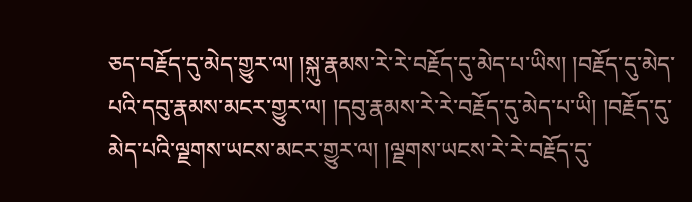ཅད་བརྗོད་དུ་མེད་གྱུར་ལ། །སྐུ་རྣམས་རེ་རེ་བརྗོད་དུ་མེད་པ་ཡིས། །བརྗོད་དུ་མེད་པའི་དབུ་རྣམས་མངར་གྱུར་ལ། །དབུ་རྣམས་རེ་རེ་བརྗོད་དུ་མེད་པ་ཡི། །བརྗོད་དུ་མེད་པའི་ལྗགས་ཡངས་མངར་གྱུར་ལ། །ལྗགས་ཡངས་རེ་རེ་བརྗོད་དུ་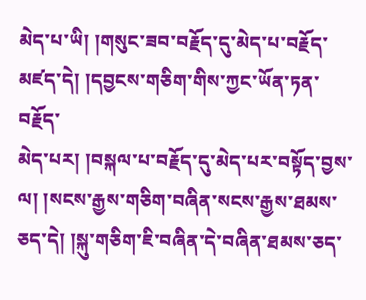མེད་པ་ཡི། །གསུང་ཟབ་བརྗོད་དུ་མེད་པ་བརྗོད་མཛད་དེ། །དབྱངས་གཅིག་གིས་ཀྱང་ཡོན་ཏན་བརྗོད་
མེད་པར། །བསྐལ་པ་བརྗོད་དུ་མེད་པར་བསྟོད་བྱས་ལ། །སངས་རྒྱས་གཅིག་བཞིན་སངས་རྒྱས་ཐམས་ཅད་དེ། །སྐུ་གཅིག་ཇི་བཞིན་དེ་བཞིན་ཐམས་ཅད་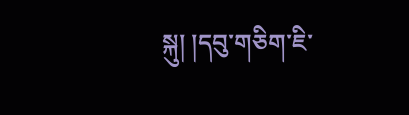སྐུ། །དབུ་གཅིག་ཇི་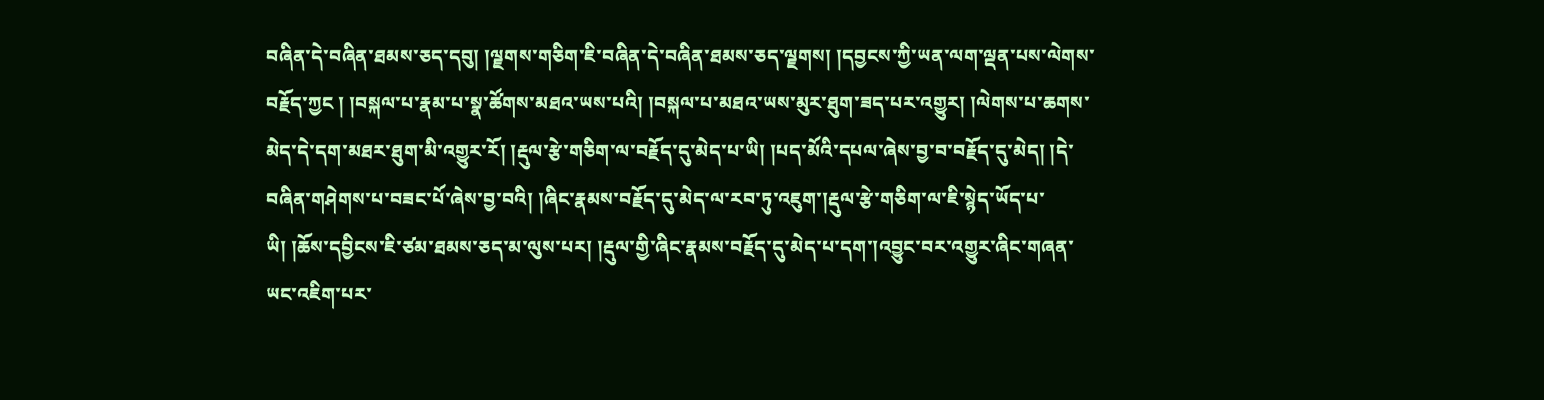བཞིན་དེ་བཞིན་ཐམས་ཅད་དབུ། །ལྗགས་གཅིག་ཇི་བཞིན་དེ་བཞིན་ཐམས་ཅད་ལྗགས། །དབྱངས་ཀྱི་ཡན་ལག་ལྡན་པས་ལེགས་བརྗོད་ཀྱང ། །བསྐལ་པ་རྣམ་པ་སྣ་ཚོགས་མཐའ་ཡས་པའི། །བསྐལ་པ་མཐའ་ཡས་མུར་ཐུག་ཟད་པར་འགྱུར། །ལེགས་པ་ཆགས་མེད་དེ་དག་མཐར་ཐུག་མི་འགྱུར་རོ། །རྡུལ་རྩེ་གཅིག་ལ་བརྗོད་དུ་མེད་པ་ཡི། །པད་མོའི་དཔལ་ཞེས་བྱ་བ་བརྗོད་དུ་མེད། །དེ་བཞིན་གཤེགས་པ་བཟང་པོ་ཞེས་བྱ་བའི། །ཞིང་རྣམས་བརྗོད་དུ་མེད་ལ་རབ་ཏུ་འཇུག་།རྡུལ་རྩེ་གཅིག་ལ་ཇི་སྙེད་ཡོད་པ་ཡི། །ཆོས་དབྱིངས་ཇི་ཙམ་ཐམས་ཅད་མ་ལུས་པར། །རྡུལ་གྱི་ཞིང་རྣམས་བརྗོད་དུ་མེད་པ་དག་།འབྱུང་བར་འགྱུར་ཞིང་གཞན་ཡང་འཇིག་པར་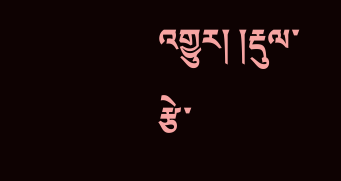འགྱུར། །རྡུལ་རྩེ་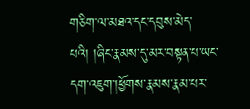གཅིག་ལ་མཐའ་དང་དབུས་མེད་པའི། །ཞིང་རྣམས་དུ་མར་བསྟན་པ་ཡང་དག་འཇུག་།ཕྱོགས་རྣམས་རྣམ་པར་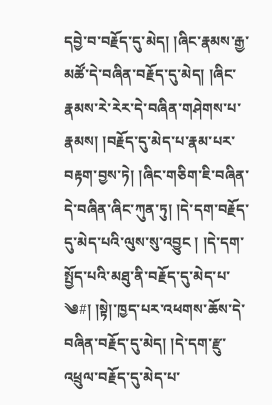དབྱེ་བ་བརྗོད་དུ་མེད། །ཞིང་རྣམས་རྒྱ་མཚོ་དེ་བཞིན་བརྗོད་དུ་མེད། །ཞིང་རྣམས་རེ་རེར་དེ་བཞིན་གཤེགས་པ་རྣམས། །བརྗོད་དུ་མེད་པ་རྣམ་པར་བརྟག་བྱས་ཏེ། །ཞིང་གཅིག་ཇི་བཞིན་དེ་བཞིན་ཞིང་ཀུན་ཏུ། །དེ་དག་བརྗོད་དུ་མེད་པའི་ལུས་སུ་འབྱུང ། །དེ་དག་སྤྱོད་པའི་མཐུ་ནི་བརྗོད་དུ་མེད་པ་
༄#། །སྟེ།་ཁྱད་པར་འཕགས་ཆོས་དེ་བཞིན་བརྗོད་དུ་མེད། །དེ་དག་རྫུ་འཕྲུལ་བརྗོད་དུ་མེད་པ་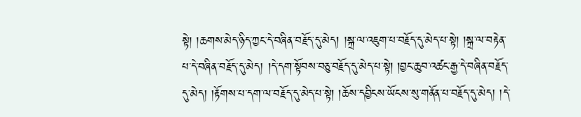སྟེ། །ཆགས་མེད་ཉིད་ཀྱང་དེ་བཞིན་བརྗོད་དུ་མེད། །སྐྲ་ལ་འཇུག་པ་བརྗོད་དུ་མེད་པ་སྟེ། །སྐྲ་ལ་བརྟེན་པ་དེ་བཞིན་བརྗོད་དུ་མེད། །དེ་དག་སྟོབས་བཅུ་བརྗོད་དུ་མེད་པ་སྟེ། །བྱང་ཆུབ་འཚང་རྒྱ་དེ་བཞིན་བརྗོད་དུ་མེད། །རྟོགས་པ་དག་ལ་བརྗོད་དུ་མེད་པ་སྟེ། །ཆོས་དབྱིངས་ཡོངས་སུ་གནོན་པ་བརྗོད་དུ་མེད། །དེ་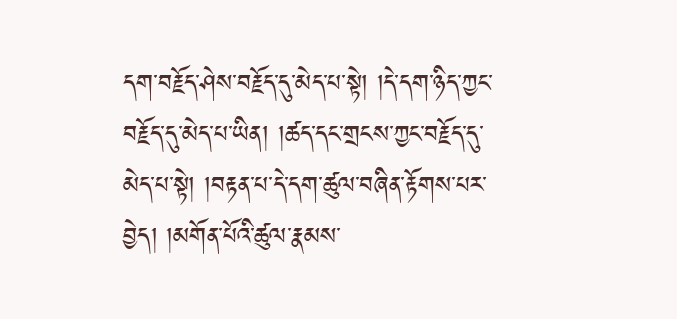དག་བརྗོད་ཤེས་བརྗོད་དུ་མེད་པ་སྟེ། །དེ་དག་ཉིད་ཀྱང་བརྗོད་དུ་མེད་པ་ཡིན། །ཚད་དང་གྲངས་ཀྱང་བརྗོད་དུ་མེད་པ་སྟེ། །བརྟན་པ་དེ་དག་ཚུལ་བཞིན་རྟོགས་པར་བྱེད། །མགོན་པོའི་ཚུལ་རྣམས་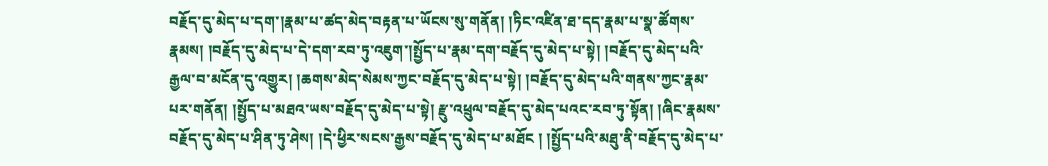བརྗོད་དུ་མེད་པ་དག་།རྣམ་པ་ཚད་མེད་བརྟན་པ་ཡོངས་སུ་གནོན། །ཏིང་འཛིན་ཐ་དད་རྣམ་པ་སྣ་ཚོགས་རྣམས། །བརྗོད་དུ་མེད་པ་དེ་དག་རབ་ཏུ་འཇུག་།སྤྱོད་པ་རྣམ་དག་བརྗོད་དུ་མེད་པ་སྟེ། །བརྗོད་དུ་མེད་པའི་རྒྱལ་བ་མངོན་དུ་འགྱུར། །ཆགས་མེད་སེམས་ཀྱང་བརྗོད་དུ་མེད་པ་སྟེ། །བརྗོད་དུ་མེད་པའི་གནས་ཀྱང་རྣམ་པར་གནོན། །སྤྱོད་པ་མཐའ་ཡས་བརྗོད་དུ་མེད་པ་སྟེ། རྫུ་འཕྲུལ་བརྗོད་དུ་མེད་པའང་རབ་ཏུ་སྟོན། །ཞིང་རྣམས་བརྗོད་དུ་མེད་པ་ཤིན་ཏུ་ཤེས། །དེ་ཕྱིར་སངས་རྒྱས་བརྗོད་དུ་མེད་པ་མཐོང ། །སྤྱོད་པའི་མཐུ་ནི་བརྗོད་དུ་མེད་པ་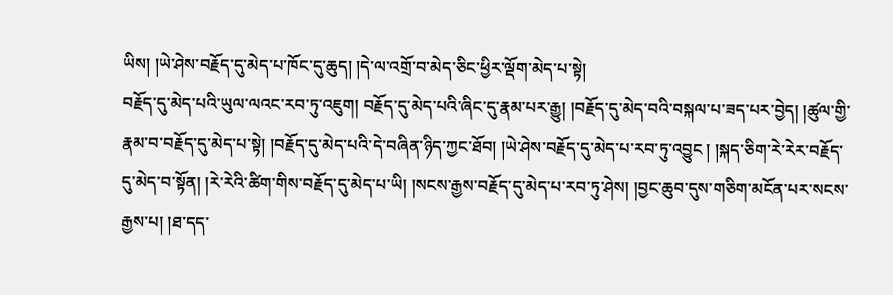ཡིས། །ཡེ་ཤེས་བརྗོད་དུ་མེད་པ་ཁོང་དུ་ཆུད། །དེ་ལ་འགྲོ་བ་མེད་ཅིང་ཕྱིར་ལྡོག་མེད་པ་སྟེ།
བརྗོད་དུ་མེད་པའི་ཡུལ་ལའང་རབ་ཏུ་འཇུག། བརྗོད་དུ་མེད་པའི་ཞིང་དུ་རྣམ་པར་རྒྱུ། །བརྗོད་དུ་མེད་བའི་བསྐལ་པ་ཟད་པར་བྱེད། །ཚུལ་གྱི་རྣམ་བ་བརྗོད་དུ་མེད་པ་སྟེ། །བརྗོད་དུ་མེད་པའི་དེ་བཞིན་ཉིད་ཀྱང་ཐོབ། །ཡེ་ཤེས་བརྗོད་དུ་མེད་པ་རབ་ཏུ་འབྱུང ། །སྐད་ཅིག་རེ་རེར་བརྗོད་དུ་མེད་བ་སྟོན། །རེ་རེའི་ཚིག་གིས་བརྗོད་དུ་མེད་པ་ཡི། །སངས་རྒྱས་བརྗོད་དུ་མེད་པ་རབ་ཏུ་ཤེས། །བྱང་ཆུབ་དུས་གཅིག་མངོན་པར་སངས་རྒྱས་པ། །ཐ་དད་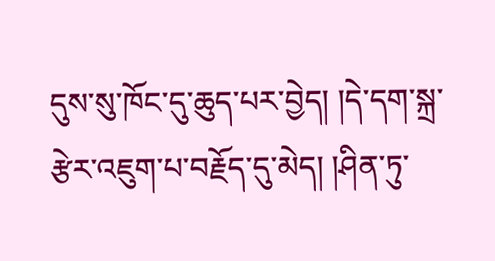དུས་སུ་ཁོང་དུ་ཆུད་པར་བྱེད། །དེ་དག་སྐྲ་རྩེར་འཇུག་པ་བརྗོད་དུ་མེད། །ཤིན་ཏུ་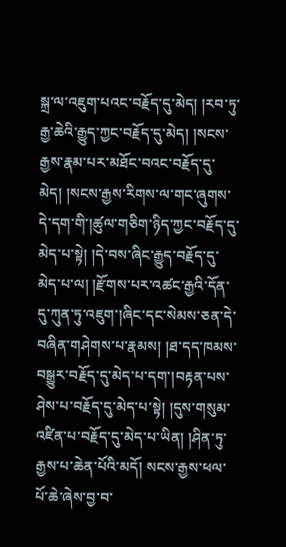སྐྲ་ལ་འཇུག་པའང་བརྗོད་དུ་མེད། །རབ་ཏུ་རྒྱ་ཆེའི་རྒྱུད་ཀྱང་བརྗོད་དུ་མེད། །སངས་རྒྱས་རྣམ་པར་མཐོང་བའང་བརྗོད་དུ་མེད། །སངས་རྒྱས་རིགས་ལ་གང་ཞུགས་དེ་དག་གི་།ཚུལ་གཅིག་ཉིད་ཀྱང་བརྗོད་དུ་མེད་པ་སྟེ། །དེ་བས་ཞིང་རྒྱུད་བརྗོད་དུ་མེད་པ་ལ། །རྫོགས་པར་འཚང་རྒྱའི་དོན་དུ་ཀུན་ཏུ་འཇུག་།ཞིང་དང་སེམས་ཅན་དེ་བཞིན་གཤེགས་པ་རྣམས། །ཐ་དད་ཁམས་བསྒྱུར་བརྗོད་དུ་མེད་པ་དག་།བརྟན་པས་ཤེས་པ་བརྗོད་དུ་མེད་པ་སྟེ། །དུས་གསུམ་འཛིན་པ་བརྗོད་དུ་མེད་པ་ཡིན། །ཤིན་ཏུ་རྒྱས་པ་ཆེན་པོའི་མདོ། སངས་རྒྱས་ཕལ་པོ་ཆེ་ཞེས་བྱ་བ་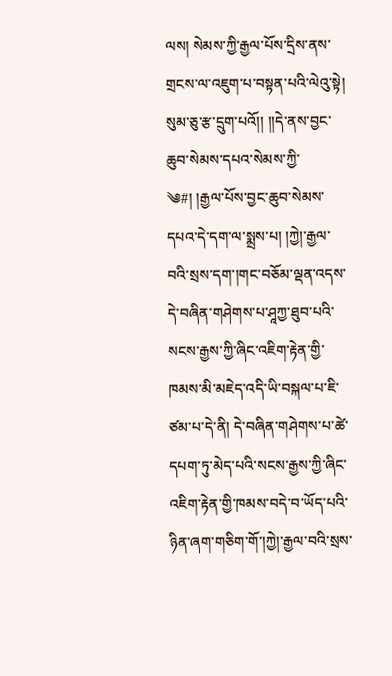ལས། སེམས་ཀྱི་རྒྱལ་པོས་དྲིས་ནས་གྲངས་ལ་འཇུག་པ་བསྟན་པའི་ལེའུ་སྟེ། སུམ་ཅུ་རྩ་དྲུག་པའོ།། །།དེ་ནས་བྱང་ཆུབ་སེམས་དཔའ་སེམས་ཀྱི་
༄#། །རྒྱལ་པོས་བྱང་ཆུབ་སེམས་དཔའ་དེ་དག་ལ་སྨྲས་པ། །ཀྱེ།་རྒྱལ་བའི་སྲས་དག་།གང་བཅོམ་ལྡན་འདས་དེ་བཞིན་གཤེགས་པ་ཤཱཀྱ་ཐུབ་པའི་སངས་རྒྱས་ཀྱི་ཞིང་འཇིག་རྟེན་གྱི་ཁམས་མི་མཇེད་འདི་ཡི་བསྐལ་པ་ཇི་ཙམ་པ་དེ་ནི། དེ་བཞིན་གཤེགས་པ་ཚེ་དཔག་ཏུ་མེད་པའི་སངས་རྒྱས་ཀྱི་ཞིང་འཇིག་རྟེན་གྱི་ཁམས་བདེ་བ་ཡོད་པའི་ཉིན་ཞག་གཅིག་གོ་།ཀྱེ།་རྒྱལ་བའི་སྲས་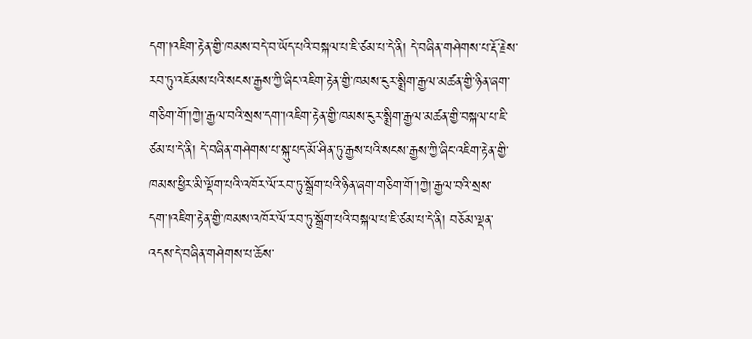དག་།འཇིག་རྟེན་གྱི་ཁམས་བདེ་བ་ཡོད་པའི་བསྐལ་པ་ཇི་ཙམ་པ་དེ་ནི། དེ་བཞིན་གཤེགས་པ་རྡོ་རྗེས་རབ་ཏུ་འཇོམས་པའི་སངས་རྒྱས་ཀྱི་ཞིང་འཇིག་རྟེན་གྱི་ཁམས་ངུར་སྨྲིག་རྒྱལ་མཚན་གྱི་ཉིན་ཞག་གཅིག་གོ་།ཀྱེ།་རྒྱལ་བའི་སྲས་དག་།འཇིག་རྟེན་གྱི་ཁམས་ངུར་སྨྲིག་རྒྱལ་མཚན་གྱི་བསྐལ་པ་ཇི་ཙམ་པ་དེ་ནི། དེ་བཞིན་གཤེགས་པ་སྐུ་པད་མོ་ཤིན་ཏུ་རྒྱས་པའི་སངས་རྒྱས་ཀྱི་ཞིང་འཇིག་རྟེན་གྱི་ཁམས་ཕྱིར་མི་ལྡོག་པའི་འཁོར་ལོ་རབ་ཏུ་སྒྲོག་པའི་ཉིན་ཞག་གཅིག་གོ་།ཀྱེ།་རྒྱལ་བའི་སྲས་དག་།འཇིག་རྟེན་གྱི་ཁམས་འཁོར་ལོ་རབ་ཏུ་སྒྲོག་པའི་བསྐལ་པ་ཇི་ཙམ་པ་དེ་ནི། བཅོམ་ལྡན་འདས་དེ་བཞིན་གཤེགས་པ་ཆོས་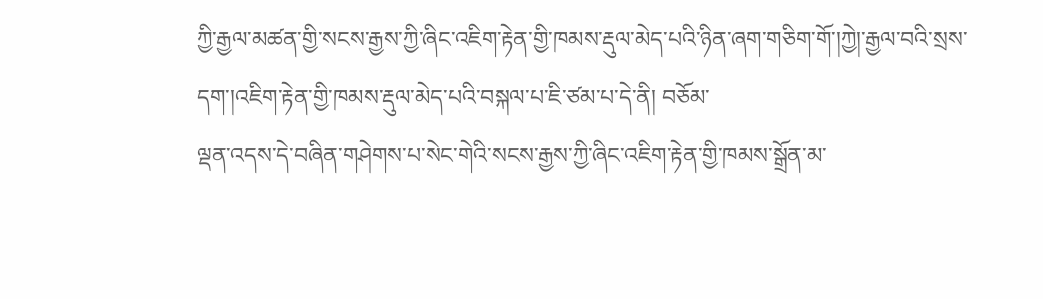ཀྱི་རྒྱལ་མཚན་གྱི་སངས་རྒྱས་ཀྱི་ཞིང་འཇིག་རྟེན་གྱི་ཁམས་རྡུལ་མེད་པའི་ཉིན་ཞག་གཅིག་གོ་།ཀྱེ།་རྒྱལ་བའི་སྲས་དག་།འཇིག་རྟེན་གྱི་ཁམས་རྡུལ་མེད་པའི་བསྐལ་པ་ཇི་ཙམ་པ་དེ་ནི། བཅོམ་
ལྡན་འདས་དེ་བཞིན་གཤེགས་པ་སེང་གེའི་སངས་རྒྱས་ཀྱི་ཞིང་འཇིག་རྟེན་གྱི་ཁམས་སྒྲོན་མ་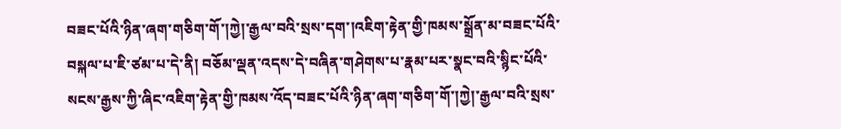བཟང་པོའི་ཉིན་ཞག་གཅིག་གོ་།ཀྱེ།་རྒྱལ་བའི་སྲས་དག་།འཇིག་རྟེན་གྱི་ཁམས་སྒྲོན་མ་བཟང་པོའི་བསྐལ་པ་ཇི་ཙམ་པ་དེ་ནི། བཅོམ་ལྡན་འདས་དེ་བཞིན་གཤེགས་པ་རྣམ་པར་སྣང་བའི་སྙིང་པོའི་སངས་རྒྱས་ཀྱི་ཞིང་འཇིག་རྟེན་གྱི་ཁམས་འོད་བཟང་པོའི་ཉིན་ཞག་གཅིག་གོ་།ཀྱེ།་རྒྱལ་བའི་སྲས་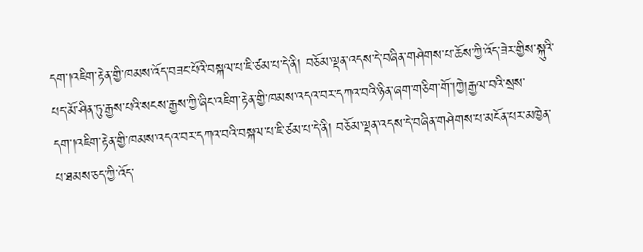དག་།འཇིག་རྟེན་གྱི་ཁམས་འོད་བཟང་པོའི་བསྐལ་པ་ཇི་ཙམ་པ་དེ་ནི། བཅོམ་ལྡན་འདས་དེ་བཞིན་གཤེགས་པ་ཆོས་ཀྱི་འོད་ཟེར་གྱིས་སྐུའི་པད་མོ་ཤིན་ཏུ་རྒྱས་པའི་སངས་རྒྱས་ཀྱི་ཞིང་འཇིག་རྟེན་གྱི་ཁམས་འདའ་བར་དཀའ་བའི་ཉིན་ཞག་གཅིག་གོ་།ཀྱེ།རྒྱལ་བའི་སྲས་དག་།འཇིག་རྟེན་གྱི་ཁམས་འདའ་བར་དཀའ་བའི་བསྐལ་པ་ཇི་ཙམ་པ་དེ་ནི། བཅོམ་ལྡན་འདས་དེ་བཞིན་གཤེགས་པ་མངོན་པར་མཁྱེན་པ་ཐམས་ཅད་ཀྱི་འོད་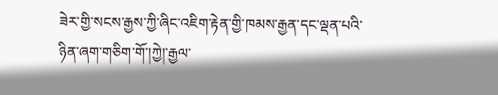ཟེར་གྱི་སངས་རྒྱས་ཀྱི་ཞིང་འཇིག་རྟེན་གྱི་ཁམས་རྒྱན་དང་ལྡན་པའི་ཉིན་ཞག་གཅིག་གོ་།ཀྱེ།་རྒྱལ་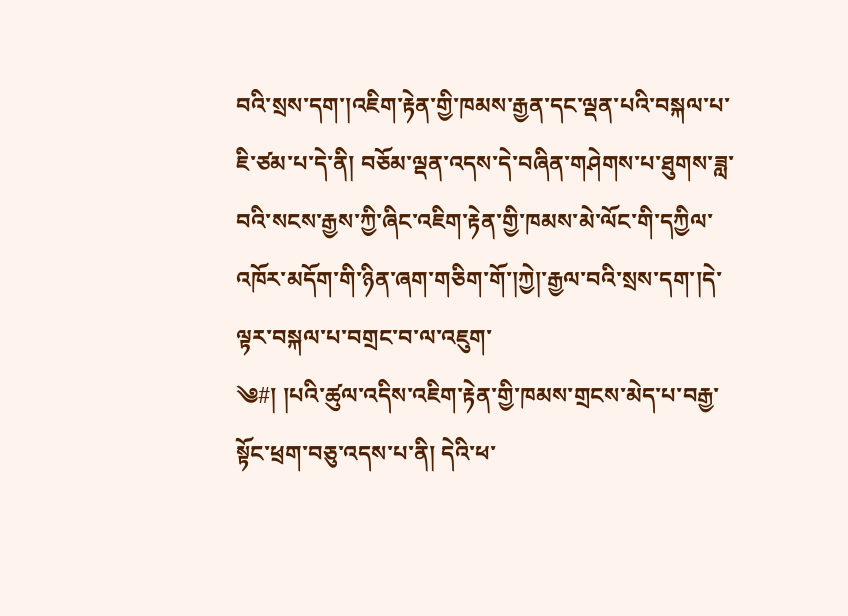བའི་སྲས་དག་།འཇིག་རྟེན་གྱི་ཁམས་རྒྱན་དང་ལྡན་པའི་བསྐལ་པ་ཇི་ཙམ་པ་དེ་ནི། བཅོམ་ལྡན་འདས་དེ་བཞིན་གཤེགས་པ་ཐུགས་ཟླ་བའི་སངས་རྒྱས་ཀྱི་ཞིང་འཇིག་རྟེན་གྱི་ཁམས་མེ་ལོང་གི་དཀྱིལ་འཁོར་མདོག་གི་ཉིན་ཞག་གཅིག་གོ་།ཀྱེ།་རྒྱལ་བའི་སྲས་དག་།དེ་ལྟར་བསྐལ་པ་བགྲང་བ་ལ་འཇུག་
༄#། །པའི་ཚུལ་འདིས་འཇིག་རྟེན་གྱི་ཁམས་གྲངས་མེད་པ་བརྒྱ་སྟོང་ཕྲག་བཅུ་འདས་པ་ནི། དེའི་ཕ་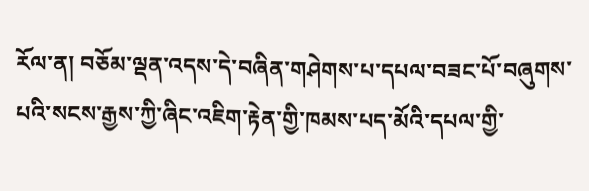རོལ་ན། བཅོམ་ལྡན་འདས་དེ་བཞིན་གཤེགས་པ་དཔལ་བཟང་པོ་བཞུགས་པའི་སངས་རྒྱས་ཀྱི་ཞིང་འཇིག་རྟེན་གྱི་ཁམས་པད་མོའི་དཔལ་གྱི་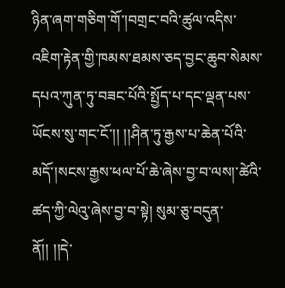ཉིན་ཞག་གཅིག་གོ་།བགྲང་བའི་ཚུལ་འདིས་འཇིག་རྟེན་གྱི་ཁམས་ཐམས་ཅད་བྱང་ཆུབ་སེམས་དཔའ་ཀུན་ཏུ་བཟང་པོའི་སྤྱོད་པ་དང་ལྡན་པས་ཡོངས་སུ་གང་ངོ་།། །།ཤིན་ཏུ་རྒྱས་པ་ཆེན་པོའི་མདོ་།སངས་རྒྱས་ཕལ་པོ་ཆེ་ཞེས་བྱ་བ་ལས།་ཚེའི་ཚད་ཀྱི་ལེའུ་ཞེས་བྱ་བ་སྟེ། སུམ་ཅུ་བདུན་ནོ།། །།དེ་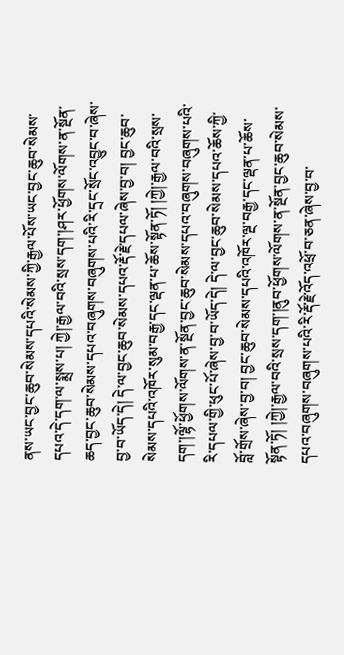ནས་ཡང་བྱང་ཆུབ་སེམས་དཔའི་སེམས་ཀྱི་རྒྱལ་པོས་ཡང་བྱང་ཆུབ་སེམས་དཔའ་དེ་དག་ལ་སྨྲས་པ། ཀྱེ།་རྒྱལ་བའི་སྲས་དག་།ཤར་ཕྱོགས་ལོགས་ན་སྔོན་ཆད་བྱང་ཆུབ་སེམས་དཔའ་བཞུགས་བཞུགས་པའི་རི་དྲང་སྲོང་འབྱུང་བ་ཞེས་བྱ་བ་ཡོད་དེ། དེ་ལ་བྱང་ཆུབ་སེམས་དཔའ་རྡོ་རྗེ་དཔལ་ཞེས་བྱ་བ། བྱང་ཆུབ་སེམས་དཔའི་འཁོར་སུམ་བརྒྱ་དང་ལྡན་པ་ཆོས་སྟོན་ཏོ། །ཀྱེ།་རྒྱལ་བའི་སྲས་དག་།ལྷོ་ཕྱོགས་ལོགས་ན་སྔོན་བྱང་ཆུབ་སེམས་དཔའ་བཞུགས་བཞུགས་པའི་རི་དཔལ་གྱི་ཕུང་པོ་ཞེས་བྱ་བ་ཡོད་དེ། དེ་ལ་བྱང་ཆུབ་སེམས་དཔའ་ཆོས་ཀྱི་བློ་གྲོས་ཞེས་བྱ་བ། བྱང་ཆུབ་སེམས་དཔའི་འཁོར་ལྔ་བརྒྱ་དང་ལྡན་པ་ཆོས་
སྟོན་ཏོ། །ཀྱེ།་རྒྱལ་བའི་སྲས་དག་།ནུབ་ཕྱོགས་ལོགས་ན་སྔོན་བྱང་ཆུབ་སེམས་དཔའ་བཞུགས་བཞུགས་པའི་རི་རྡོ་རྗེ་འོད་འཕྲོ་བ་ཅན་ཞེས་བྱ་བ་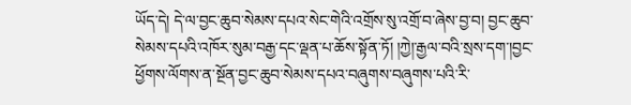ཡོད་དེ། དེ་ལ་བྱང་ཆུབ་སེམས་དཔའ་སེང་གེའི་འགྲོས་སུ་འགྲོ་བ་ཞེས་བྱ་བ། བྱང་ཆུབ་སེམས་དཔའི་འཁོར་སུམ་བརྒྱ་དང་ལྡན་པ་ཆོས་སྟོན་ཏོ། །ཀྱེ།་རྒྱལ་བའི་སྲས་དག་།བྱང་ཕྱོགས་ལོགས་ན་སྔོན་བྱང་ཆུབ་སེམས་དཔའ་བཞུགས་བཞུགས་པའི་རི་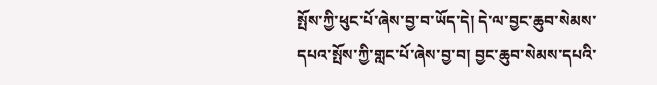སྤོས་ཀྱི་ཕུང་པོ་ཞེས་བྱ་བ་ཡོད་དེ། དེ་ལ་བྱང་ཆུབ་སེམས་དཔའ་སྤོས་ཀྱི་གླང་པོ་ཞེས་བྱ་བ། བྱང་ཆུབ་སེམས་དཔའི་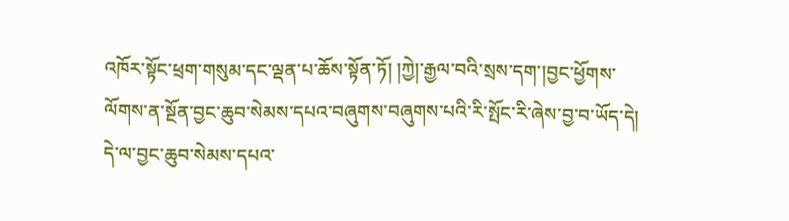འཁོར་སྟོང་ཕྲག་གསུམ་དང་ལྡན་པ་ཆོས་སྟོན་ཏོ། །ཀྱེ།་རྒྱལ་བའི་སྲས་དག་།བྱང་ཕྱོགས་ལོགས་ན་སྔོན་བྱང་ཆུབ་སེམས་དཔའ་བཞུགས་བཞུགས་པའི་རི་སྤོང་རི་ཞེས་བྱ་བ་ཡོད་དེ། དེ་ལ་བྱང་ཆུབ་སེམས་དཔའ་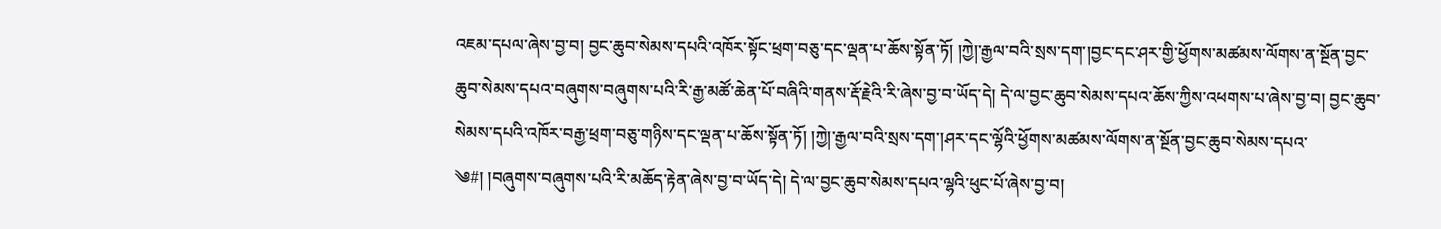འཇམ་དཔལ་ཞེས་བྱ་བ། བྱང་ཆུབ་སེམས་དཔའི་འཁོར་སྟོང་ཕྲག་བཅུ་དང་ལྡན་པ་ཆོས་སྟོན་ཏོ། །ཀྱེ།་རྒྱལ་བའི་སྲས་དག་།བྱང་དང་ཤར་གྱི་ཕྱོགས་མཚམས་ལོགས་ན་སྔོན་བྱང་ཆུབ་སེམས་དཔའ་བཞུགས་བཞུགས་པའི་རི་རྒྱ་མཚོ་ཆེན་པོ་བཞིའི་གནས་རྡོ་རྗེའི་རི་ཞེས་བྱ་བ་ཡོད་དེ། དེ་ལ་བྱང་ཆུབ་སེམས་དཔའ་ཆོས་ཀྱིས་འཕགས་པ་ཞེས་བྱ་བ། བྱང་ཆུབ་སེམས་དཔའི་འཁོར་བརྒྱ་ཕྲག་བཅུ་གཉིས་དང་ལྡན་པ་ཆོས་སྟོན་ཏོ། །ཀྱེ།་རྒྱལ་བའི་སྲས་དག་།ཤར་དང་ལྷོའི་ཕྱོགས་མཚམས་ལོགས་ན་སྔོན་བྱང་ཆུབ་སེམས་དཔའ་
༄#། །བཞུགས་བཞུགས་པའི་རི་མཆོད་རྟེན་ཞེས་བྱ་བ་ཡོད་དེ། དེ་ལ་བྱང་ཆུབ་སེམས་དཔའ་ལྷའི་ཕུང་པོ་ཞེས་བྱ་བ།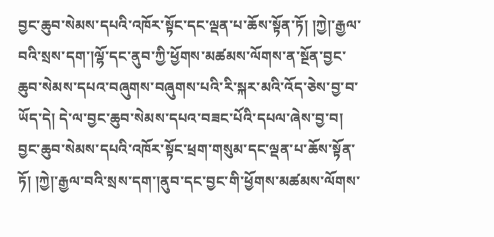བྱང་ཆུབ་སེམས་དཔའི་འཁོར་སྟོང་དང་ལྡན་པ་ཆོས་སྟོན་ཏོ། །ཀྱེ།་རྒྱལ་བའི་སྲས་དག་།ལྷོ་དང་ནུབ་ཀྱི་ཕྱོགས་མཚམས་ལོགས་ན་སྔོན་བྱང་ཆུབ་སེམས་དཔའ་བཞུགས་བཞུགས་པའི་རི་སྐར་མའི་འོད་ཅེས་བྱ་བ་ཡོད་དེ། དེ་ལ་བྱང་ཆུབ་སེམས་དཔའ་བཟང་པོའི་དཔལ་ཞེས་བྱ་བ། བྱང་ཆུབ་སེམས་དཔའི་འཁོར་སྟོང་ཕྲག་གསུམ་དང་ལྡན་པ་ཆོས་སྟོན་ཏོ། །ཀྱེ།་རྒྱལ་བའི་སྲས་དག་།ནུབ་དང་བྱང་གི་ཕྱོགས་མཚམས་ལོགས་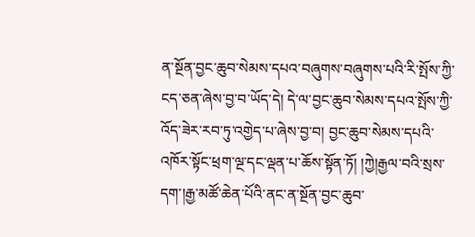ན་སྔོན་བྱང་ཆུབ་སེམས་དཔའ་བཞུགས་བཞུགས་པའི་རི་སྤོས་ཀྱི་ངད་ཅན་ཞེས་བྱ་བ་ཡོད་དེ། དེ་ལ་བྱང་ཆུབ་སེམས་དཔའ་སྤོས་ཀྱི་འོད་ཟེར་རབ་ཏུ་འགྱེད་པ་ཞེས་བྱ་བ། བྱང་ཆུབ་སེམས་དཔའི་འཁོར་སྟོང་ཕྲག་ལྔ་དང་ལྡན་པ་ཆོས་སྟོན་ཏོ། །ཀྱེ།རྒྱལ་བའི་སྲས་དག་།རྒྱ་མཚོ་ཆེན་པོའི་ནང་ན་སྔོན་བྱང་ཆུབ་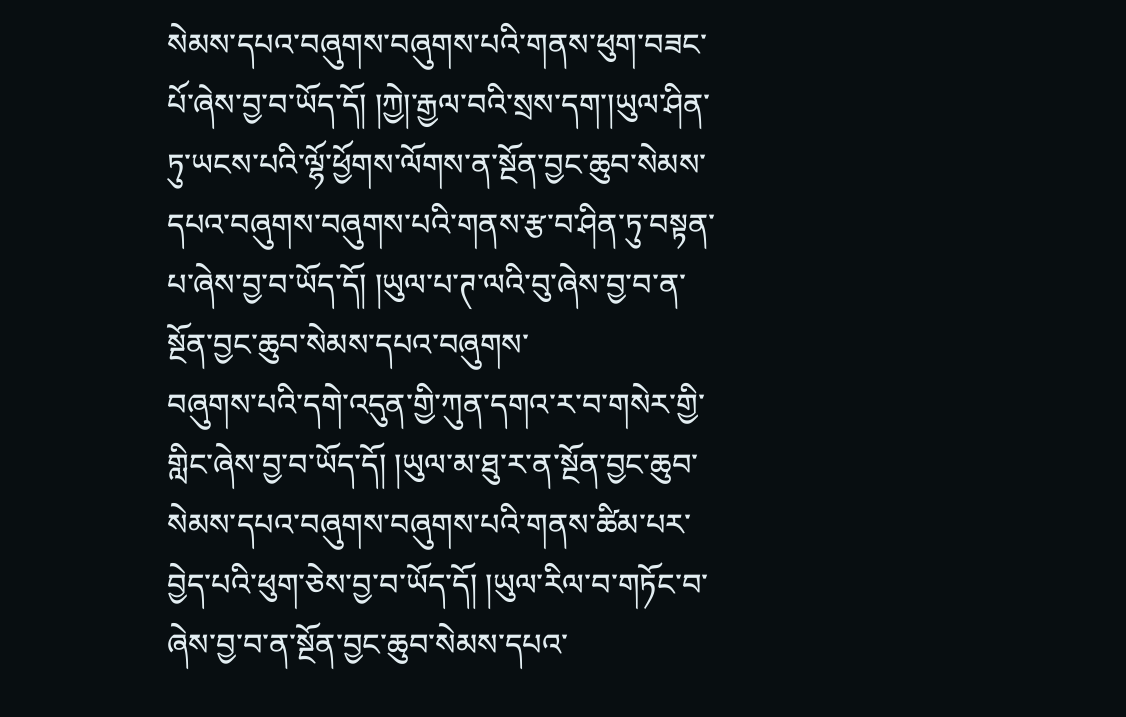སེམས་དཔའ་བཞུགས་བཞུགས་པའི་གནས་ཕུག་བཟང་པོ་ཞེས་བྱ་བ་ཡོད་དོ། །ཀྱེ།་རྒྱལ་བའི་སྲས་དག་།ཡུལ་ཤིན་ཏུ་ཡངས་པའི་ལྷོ་ཕྱོགས་ལོགས་ན་སྔོན་བྱང་ཆུབ་སེམས་དཔའ་བཞུགས་བཞུགས་པའི་གནས་རྩ་བ་ཤིན་ཏུ་བསྟན་པ་ཞེས་བྱ་བ་ཡོད་དོ། །ཡུལ་པ་ཊ་ལའི་བུ་ཞེས་བྱ་བ་ན་སྔོན་བྱང་ཆུབ་སེམས་དཔའ་བཞུགས་
བཞུགས་པའི་དགེ་འདུན་གྱི་ཀུན་དགའ་ར་བ་གསེར་གྱི་གླིང་ཞེས་བྱ་བ་ཡོད་དོ། །ཡུལ་མ་ཐུ་ར་ན་སྔོན་བྱང་ཆུབ་སེམས་དཔའ་བཞུགས་བཞུགས་པའི་གནས་ཚིམ་པར་བྱེད་པའི་ཕུག་ཅེས་བྱ་བ་ཡོད་དོ། །ཡུལ་རིལ་བ་གཏོང་བ་ཞེས་བྱ་བ་ན་སྔོན་བྱང་ཆུབ་སེམས་དཔའ་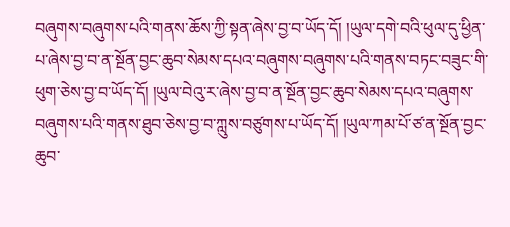བཞུགས་བཞུགས་པའི་གནས་ཆོས་ཀྱི་སྟན་ཞེས་བྱ་བ་ཡོད་དོ། །ཡུལ་དགེ་བའི་ཕུལ་དུ་ཕྱིན་པ་ཞེས་བྱ་བ་ན་སྔོན་བྱང་ཆུབ་སེམས་དཔའ་བཞུགས་བཞུགས་པའི་གནས་བཏང་བཟུང་གི་ཕུག་ཅེས་བྱ་བ་ཡོད་དོ། །ཡུལ་བེའུ་ར་ཞེས་བྱ་བ་ན་སྔོན་བྱང་ཆུབ་སེམས་དཔའ་བཞུགས་བཞུགས་པའི་གནས་ཐུབ་ཅེས་བྱ་བ་ཀླུས་བཙུགས་པ་ཡོད་དོ། །ཡུལ་ཀམ་པོ་ཙ་ན་སྔོན་བྱང་ཆུབ་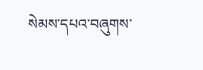སེམས་དཔའ་བཞུགས་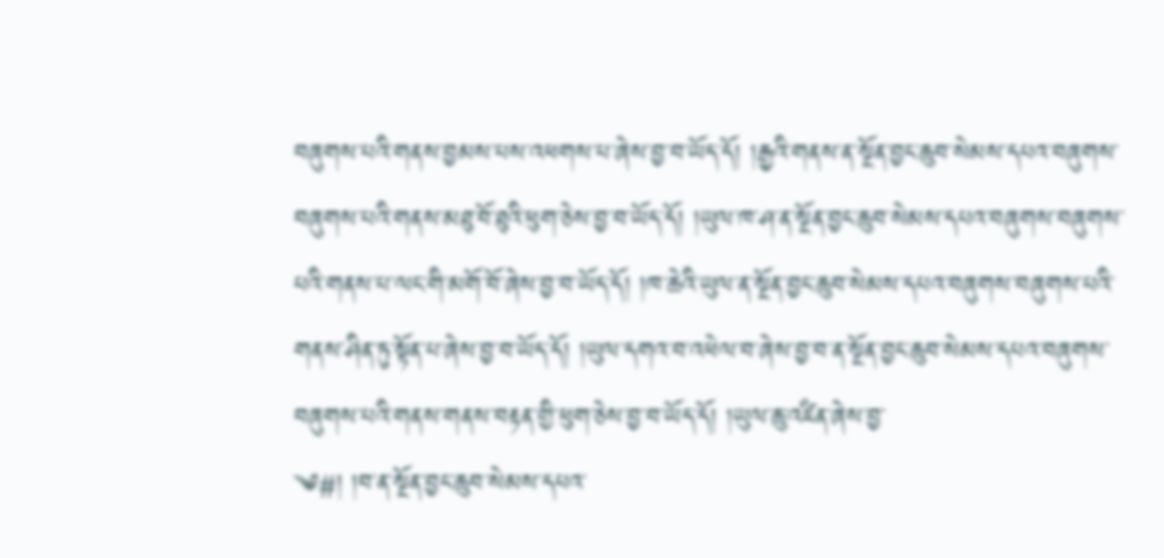བཞུགས་པའི་གནས་བྱམས་པས་འཕགས་པ་ཞེས་བྱ་བ་ཡོད་དོ། །རྒྱའི་གནས་ན་སྔོན་བྱང་ཆུབ་སེམས་དཔའ་བཞུགས་བཞུགས་པའི་གནས་མཐུ་བོ་ཐུའི་ཕུག་ཅེས་བྱ་བ་ཡོད་དོ། །ཡུལ་ཁ་ཤ་ན་སྔོན་བྱང་ཆུབ་སེམས་དཔའ་བཞུགས་བཞུགས་པའི་གནས་པ་ལང་གི་མགོ་བོ་ཞེས་བྱ་བ་ཡོད་དོ། །ཁ་ཆེའི་ཡུལ་ན་སྔོན་བྱང་ཆུབ་སེམས་དཔའ་བཞུགས་བཞུགས་པའི་གནས་ཤིན་ཏུ་སྟོན་པ་ཞེས་བྱ་བ་ཡོད་དོ། །ཡུལ་དགའ་བ་འཕེལ་བ་ཞེས་བྱ་བ་ན་སྔོན་བྱང་ཆུབ་སེམས་དཔའ་བཞུགས་བཞུགས་པའི་གནས་གནས་བརྟན་གྱི་ཕུག་ཅེས་བྱ་བ་ཡོད་དོ། །ཡུལ་ཆུ་འཛིན་ཞེས་བྱ་
༄#། །བ་ན་སྔོན་བྱང་ཆུབ་སེམས་དཔའ་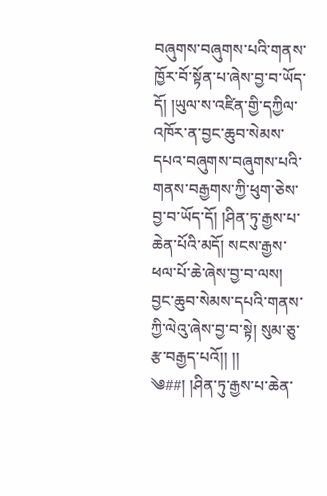བཞུགས་བཞུགས་པའི་གནས་ཁྱོར་བོ་སྟོན་པ་ཞེས་བྱ་བ་ཡོད་དོ། །ཡུལ་ས་འཛིན་གྱི་དཀྱིལ་འཁོར་ན་བྱང་ཆུབ་སེམས་དཔའ་བཞུགས་བཞུགས་པའི་གནས་བརྒྱགས་ཀྱི་ཕུག་ཅེས་བྱ་བ་ཡོད་དོ། །ཤིན་ཏུ་རྒྱས་པ་ཆེན་པོའི་མདོ། སངས་རྒྱས་ཕལ་པོ་ཆེ་ཞེས་བྱ་བ་ལས། བྱང་ཆུབ་སེམས་དཔའི་གནས་ཀྱི་ལེའུ་ཞེས་བྱ་བ་སྟེ། སུམ་ཅུ་རྩ་བརྒྱད་པའོ།། །།
༄##། །ཤིན་ཏུ་རྒྱས་པ་ཆེན་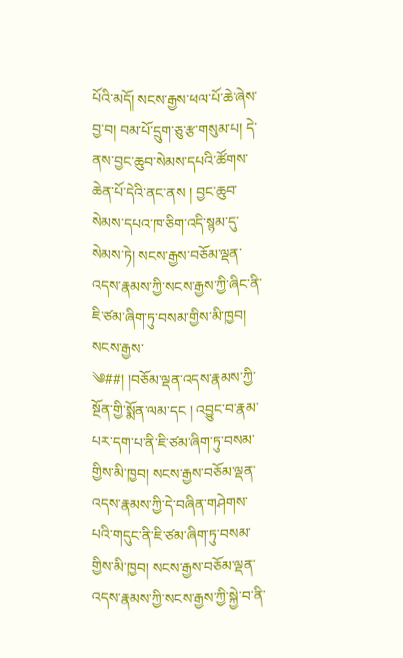པོའི་མདོ། སངས་རྒྱས་ཕལ་པོ་ཆེ་ཞེས་བྱ་བ། བམ་པོ་དྲུག་ཅུ་རྩ་གསུམ་པ། དེ་ནས་བྱང་ཆུབ་སེམས་དཔའི་ཚོགས་ཆེན་པོ་དེའི་ནང་ནས ། བྱང་ཆུབ་སེམས་དཔའ་ཁ་ཅིག་འདི་སྙམ་དུ་སེམས་ཏེ། སངས་རྒྱས་བཅོམ་ལྡན་འདས་རྣམས་ཀྱི་སངས་རྒྱས་ཀྱི་ཞིང་ནི་ཇི་ཙམ་ཞིག་ཏུ་བསམ་གྱིས་མི་ཁྱབ། སངས་རྒྱས་
༄##། །བཅོམ་ལྡན་འདས་རྣམས་ཀྱི་སྔོན་གྱི་སྨོན་ལམ་དང ། འབྱུང་བ་རྣམ་པར་དག་པ་ནི་ཇི་ཙམ་ཞིག་ཏུ་བསམ་གྱིས་མི་ཁྱབ། སངས་རྒྱས་བཅོམ་ལྡན་འདས་རྣམས་ཀྱི་དེ་བཞིན་གཤེགས་པའི་གདུང་ནི་ཇི་ཙམ་ཞིག་ཏུ་བསམ་གྱིས་མི་ཁྱབ། སངས་རྒྱས་བཅོམ་ལྡན་འདས་རྣམས་ཀྱི་སངས་རྒྱས་ཀྱི་སྐྱེ་བ་ནི་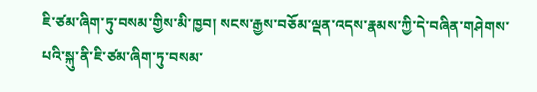ཇི་ཙམ་ཞིག་ཏུ་བསམ་གྱིས་མི་ཁྱབ། སངས་རྒྱས་བཅོམ་ལྡན་འདས་རྣམས་ཀྱི་དེ་བཞིན་གཤེགས་པའི་སྐུ་ནི་ཇི་ཙམ་ཞིག་ཏུ་བསམ་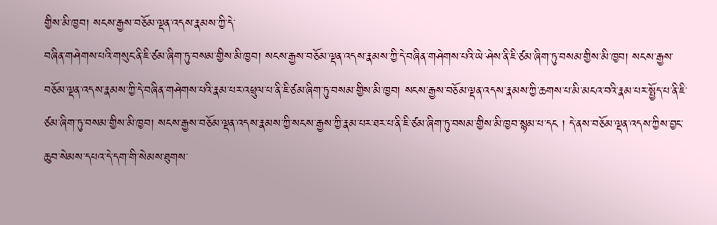གྱིས་མི་ཁྱབ། སངས་རྒྱས་བཅོམ་ལྡན་འདས་རྣམས་ཀྱི་དེ་
བཞིན་གཤེགས་པའི་གསུང་ནི་ཇི་ཙམ་ཞིག་ཏུ་བསམ་གྱིས་མི་ཁྱབ། སངས་རྒྱས་བཅོམ་ལྡན་འདས་རྣམས་ཀྱི་དེ་བཞིན་གཤེགས་པའི་ཡེ་ཤེས་ནི་ཇི་ཙམ་ཞིག་ཏུ་བསམ་གྱིས་མི་ཁྱབ། སངས་རྒྱས་བཅོམ་ལྡན་འདས་རྣམས་ཀྱི་དེ་བཞིན་གཤེགས་པའི་རྣམ་པར་འཕྲུལ་པ་ནི་ཇི་ཙམ་ཞིག་ཏུ་བསམ་གྱིས་མི་ཁྱབ། སངས་རྒྱས་བཅོམ་ལྡན་འདས་རྣམས་ཀྱི་ཆགས་པ་མི་མངའ་བའི་རྣམ་པར་སྤྱོད་པ་ནི་ཇི་ཙམ་ཞིག་ཏུ་བསམ་གྱིས་མི་ཁྱབ། སངས་རྒྱས་བཅོམ་ལྡན་འདས་རྣམས་ཀྱི་སངས་རྒྱས་ཀྱི་རྣམ་པར་ཐར་པ་ནི་ཇི་ཙམ་ཞིག་ཏུ་བསམ་གྱིས་མི་ཁྱབ་སྙམ་པ་དང ། དེ་ནས་བཅོམ་ལྡན་འདས་ཀྱིས་བྱང་ཆུབ་སེམས་དཔའ་དེ་དག་གི་སེམས་ཐུགས་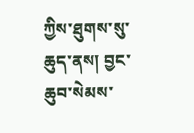ཀྱིས་ཐུགས་སུ་ཆུད་ནས། བྱང་ཆུབ་སེམས་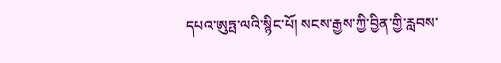དཔའ་ཨུཏྤ་ལའི་སྙིང་པོ། སངས་རྒྱས་ཀྱི་བྱིན་གྱི་རླབས་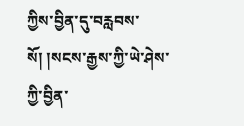ཀྱིས་བྱིན་དུ་བརླབས་སོ། །སངས་རྒྱས་ཀྱི་ཡེ་ཤེས་ཀྱི་བྱིན་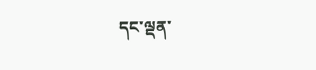དང་ལྡན་